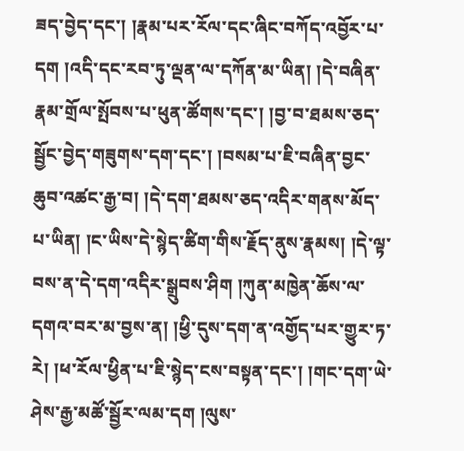ཟད་བྱེད་དང་། །རྣམ་པར་རོལ་དང་ཞིང་བཀོད་འབྱོར་པ་དག །འདི་དང་རབ་ཏུ་ལྡན་ལ་དཀོན་མ་ཡིན། །དེ་བཞིན་རྣམ་གྲོལ་སྤོབས་པ་ཕུན་ཚོགས་དང་། །བྱ་བ་ཐམས་ཅད་སྦྱོང་བྱེད་གཟུགས་དག་དང་། །བསམ་པ་ཇི་བཞིན་བྱང་ཆུབ་འཚང་རྒྱ་བ། །དེ་དག་ཐམས་ཅད་འདིར་གནས་མོད་པ་ཡིན། །ང་ཡིས་དེ་སྙེད་ཚིག་གིས་རྗོད་ནུས་རྣམས། །དེ་ལྟ་བས་ན་དེ་དག་འདིར་སྒྲུབས་ཤིག །ཀུན་མཁྱེན་ཆོས་ལ་དགའ་བར་མ་བྱས་ན། །ཕྱི་དུས་དག་ན་འགྱོད་པར་གྱུར་ཏ་རེ། །ཕ་རོལ་ཕྱིན་པ་ཇི་སྙེད་ངས་བསྟན་དང་། །གང་དག་ཡེ་ཤེས་རྒྱ་མཚོ་སྦྱོར་ལམ་དག །ལུས་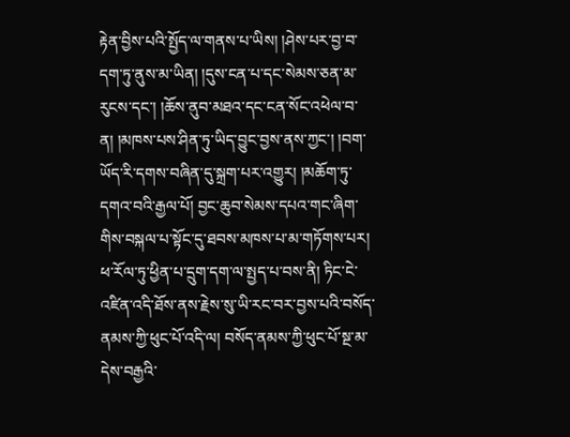རྟེན་བྱིས་པའི་སྤྱོད་ལ་གནས་པ་ཡིས། །ཤེས་པར་བྱ་བ་དག་ཏུ་ནུས་མ་ཡིན། །དུས་ངན་པ་དང་སེམས་ཅན་མ་རུངས་དང་། །ཆོས་ནུབ་མཐའ་དང་ངན་སོང་འཕེལ་བ་ན། །མཁས་པས་ཤིན་ཏུ་ཡིད་བྱུང་བྱས་ནས་ཀྱང་། །བག་ཡོད་རི་དགས་བཞིན་དུ་སྐྲག་པར་འགྱུར། །མཆོག་ཏུ་དགའ་བའི་རྒྱལ་པོ། བྱང་ཆུབ་སེམས་དཔའ་གང་ཞིག་གིས་བསྐལ་པ་སྟོང་དུ་ཐབས་མཁས་པ་མ་གཏོགས་པར། ཕ་རོལ་ཏུ་ཕྱིན་པ་དྲུག་དག་ལ་སྤྱད་པ་བས་ནི། ཏིང་ངེ་འཛིན་འདི་ཐོས་ནས་རྗེས་སུ་ཡི་རང་བར་བྱས་པའི་བསོད་ནམས་ཀྱི་ཕུང་པོ་འདི་ལ། བསོད་ནམས་ཀྱི་ཕུང་པོ་སྔ་མ་དེས་བརྒྱའི་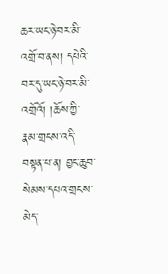ཆར་ཡང་ཉེ་བར་མི་འགྲོ་བ་ནས། དཔེའི་བར་དུ་ཡང་ཉེ་བར་མི་འགྲོའོ། །ཆོས་ཀྱི་རྣམ་གྲངས་འདི་བསྟན་པ་ན། བྱང་ཆུབ་སེམས་དཔའ་གྲངས་མེད་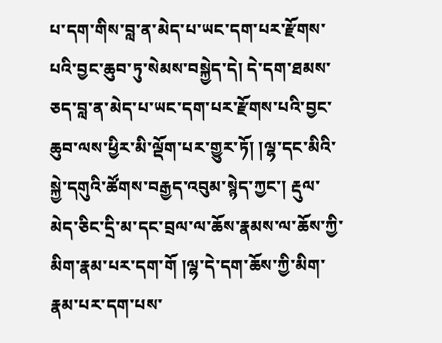པ་དག་གིས་བླ་ན་མེད་པ་ཡང་དག་པར་རྫོགས་པའི་བྱང་ཆུབ་ཏུ་སེམས་བསྐྱེད་དེ། དེ་དག་ཐམས་ཅད་བླ་ན་མེད་པ་ཡང་དག་པར་རྫོགས་པའི་བྱང་ཆུབ་ལས་ཕྱིར་མི་ལྡོག་པར་གྱུར་ཏོ། །ལྷ་དང་མིའི་སྐྱེ་དགུའི་ཚོགས་བརྒྱད་འབུམ་སྙེད་ཀྱང་། རྡུལ་མེད་ཅིང་དྲི་མ་དང་བྲལ་ལ་ཆོས་རྣམས་ལ་ཆོས་ཀྱི་མིག་རྣམ་པར་དག་གོ །ལྷ་དེ་དག་ཆོས་ཀྱི་མིག་རྣམ་པར་དག་པས་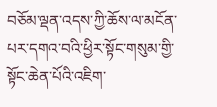བཅོམ་ལྡན་འདས་ཀྱི་ཆོས་ལ་མངོན་པར་དགའ་བའི་ཕྱིར་སྟོང་གསུམ་གྱི་སྟོང་ཆེན་པོའི་འཇིག་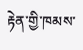རྟེན་གྱི་ཁམས་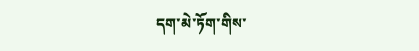དག་མེ་ཏོག་གིས་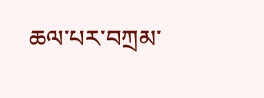ཆལ་པར་བཀྲམ་